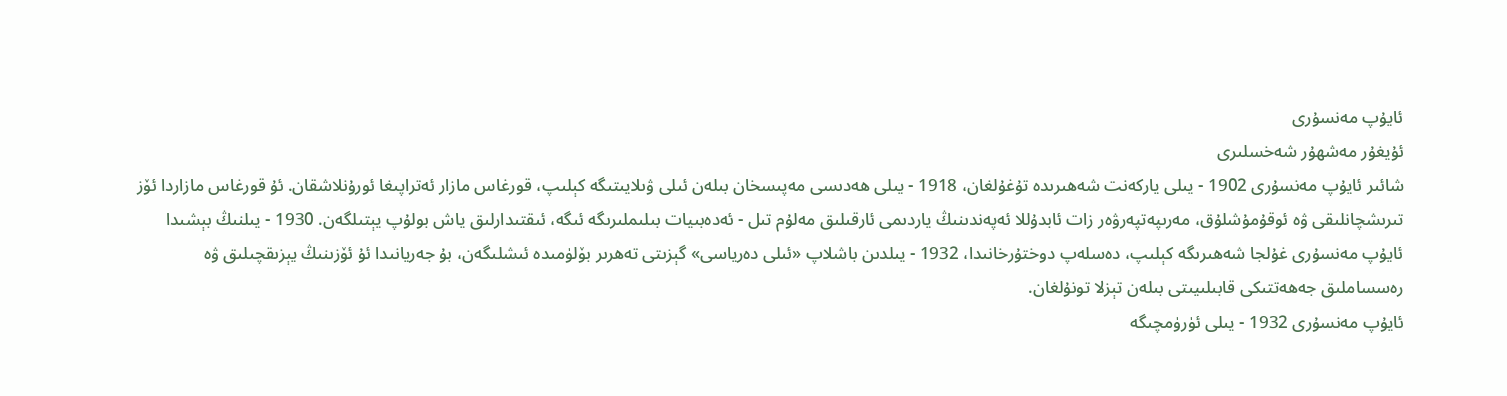ئايۇپ مەنسۇرى
ئۇيغۇر مەشھۇر شەخسلىرى
شائىر ئايۇپ مەنسۇرى 1902 - يىلى ياركەنت شەھىرىدە تۇغۇلغان، 1918 - يىلى ھەدىسى مەپىسخان بىلەن ئىلى ۋىلايىتىگە كېلىپ، قورغاس مازار ئەتراپىغا ئورۇنلاشقان. ئۇ قورغاس مازاردا ئۆز تىرىشچانلىقى ۋە ئوقۇمۇشلۇق، مەرىپەتپەرۋەر زات ئابدۇللا ئەپەندىنىڭ ياردىمى ئارقىلىق مەلۇم تىل - ئەدەبىيات بىلىملىرىگە ئىگە، ئىقتىدارلىق ياش بولۇپ يېتىلگەن. 1930 - يىلنىڭ بېشىدا ئايۇپ مەنسۇرى غۇلجا شەھىرىگە كېلىپ، دەسلەپ دوختۇرخانىدا، 1932 - يىلدىن باشلاپ «ئىلى دەرياسى» گېزىتى تەھرىر بۆلۈمىدە ئىشلىگەن، بۇ جەريانىدا ئۇ ئۆزىنىڭ يېزىقچىلىق ۋە رەسساملىق جەھەتتىكى قابىلىيىتى بىلەن تېزلا تونۇلغان.
ئايۇپ مەنسۇرى 1932 - يىلى ئۈرۈمچىگە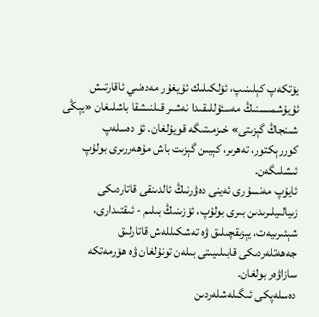يۆتكەپ كېلىنىپ، ئۆلكىلىك ئۇيغۇر مەدەنىي ئاقارتىش ئۇيۇشمىسنىڭ مەسئۇللىقىدا نەشىر قىلنىشقا باشلىغان «يېڭى شىنجاڭ گېزىتى» خىزمىتىگە قويۇلغان. ئۇ دەسلەپ كوررېكتور، تەھرىر، كېيىن گېزىت باش مۇھەررىرى بولۇپ ئىشلىگەن.
ئايۇپ مەنسۇرى ئەينى دەۋرنىڭ ئالدىنقى قاتاردىكى زىيالىيلىرىدىن بىرى بولۇپ، ئۆزىنىڭ بىلىم - ئىقتىدارى، شېئىرىيەت، يېزىقچىلىق ۋە تەشكىللەش قاتارلىق جەھەتلەردىكى قابىلىيىتى بىلەن تونۇلغان ۋە ھۆرمەتكە سازاۋەر بولغان.
دەسلەپكى ئىگىلەشلەردىن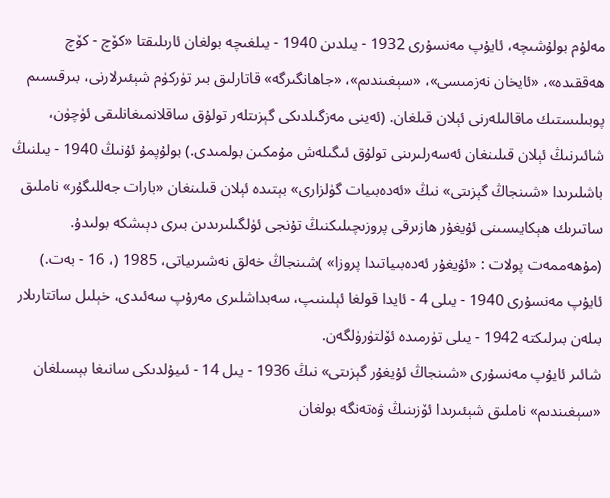مەلۇم بولۇشىچە، ئايۇپ مەنسۇرى 1932 - يىلدىن 1940 - يىلغىچە بولغان ئارىلىقتا «كۆچ - كۆچ ھەققىدە»، «ئايخان نەزمىسى»، «سېغىندىم»، «جاھانگىرگە» قاتارلىق بىر تۈركۈم شېئىرلارنى، بىرقىسىم پوبىلىستىك ماقالىلەرنى ئېلان قىلغان. (ئەينى مەزگىلدىكى گېزىتلەر تولۇق ساقلانمىغانلىقى ئۈچۈن، شائىرنىڭ ئېلان قىلىنغان ئەسەرلىرىنى تولۇق ئىگىلەش مۇمكىن بولمىدى.) بولۇپمۇ ئۇنىڭ 1940 - يىلنىڭ باشلىرىدا «شىنجاڭ گېزىتى» نىڭ «ئەدەبىيات گۈلزارى» بېتىدە ئېلان قىلىنغان «بارات جەللىگۇر» ناملىق ساتىرىك ھېكايىسىنى ئۇيغۇر ھازىرقى پروزىچىلىكنىڭ تۇنجى ئۈلگىلىرىدىن بىرى دېىشكە بولىدۇ. (مۇھەممەت پولات : «ئۇيغۇر ئەدەبىياتىدا پروزا» )شىنجاڭ خەلق نەشىرىياتى، 1985 (، 16 - بەت.)
ئايۇپ مەنسۇرى 1940 - يىلى 4 - ئايدا قولغا ئېلىنىپ، سەبداشلىرى مەرۇپ سەئىدى، خېلىل ساتتارىلار بىلەن بىرلىكتە 1942 - يىلى تۈرمىدە ئۆلتۈرۈلگەن.
شائىر ئايۇپ مەنسۇرى «شىنجاڭ ئۇيغۇر گېزىتى» نىڭ 1936 - يىل 14 - ئىيۇلدىكى سانىغا بېسىلغان «سېغىندىم» ناملىق شېئىرىدا ئۆزىنىڭ ۋەتەنگە بولغان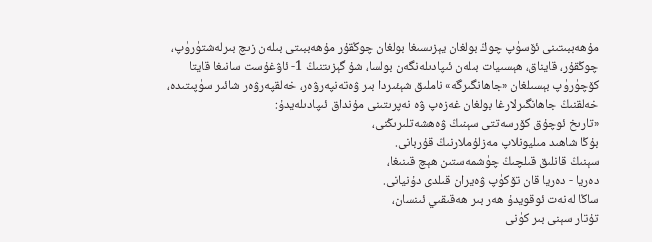مۇھەببىتىنى ئۆسۈپ چوڭ بولغان يېزىسىغا بولغان چوڭقۇر مۇھەببىتى بىلەن زىچ بىرلەشتۈرۈپ، چوڭقۇر، قايناق، ھېسىيات بىلەن ئىپادىلەنگەن بولسا، شۇ گېزىتنىڭ 1- ئاۋغۇست سانىغا قايتا كۆچۈرۈپ بېسىلغان «جاھانگىرگە» ناملىق شېئىردا بىر ۋەتەنپەرۋەر، خەلقپەرۋەر شائىر سۈپىتىدە، خەلقنىڭ جاھانگىرلارغا بولغان غەزەپ ۋە نەپرىتىنى مۇنداق ئىپادىلەيدۇ:
«تارىخ ئوچۇق كۆرسەتتى سېنىڭ ۋەھشەتلىرىڭنى،
بۇڭا شاھىد مىليونلاپ مەزلۇملارنىڭ قۇربانى.
سېنىڭ قانلىق قىلچىڭ چۈشمەستىن ھېچ قىنىغا،
دەريا - دەريا قان تۆكۈپ ۋەيران قىلدى دۇنيانى.
ساڭا لەنەت ئوقويدۇ ھەر بىر ھەقىقىي ئىنسان،
تۇتار سېنى بىر كۈنى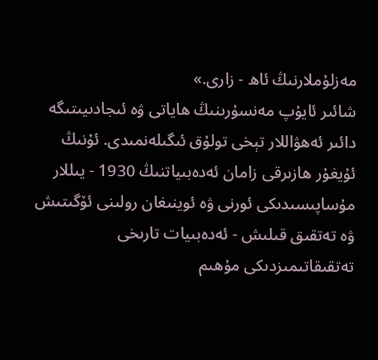مەزلۇملارنىڭ ئاھ - زارى.»
شائىر ئايۇپ مەنسۇرىنىڭ ھاياتى ۋە ئىجادىيىتىگە دائىر ئەھۋاللار تېخى تولۇق ئىگىلەنمىدى. ئۇنىڭ ئۇيغۇر ھازىرقى زامان ئەدەبىياتنىڭ 1930 - يىللار مۇساپىسىدىكى ئورنى ۋە ئوينىغان رولىنى ئۆگىتىش ۋە تەتقىق قىلىش - ئەدەبىيات تارىخى تەتقىقاتىمىزدىكى مۇھىم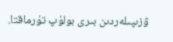ۋزىپىلەردىن بىرى بولۇپ تۇرماقتا.